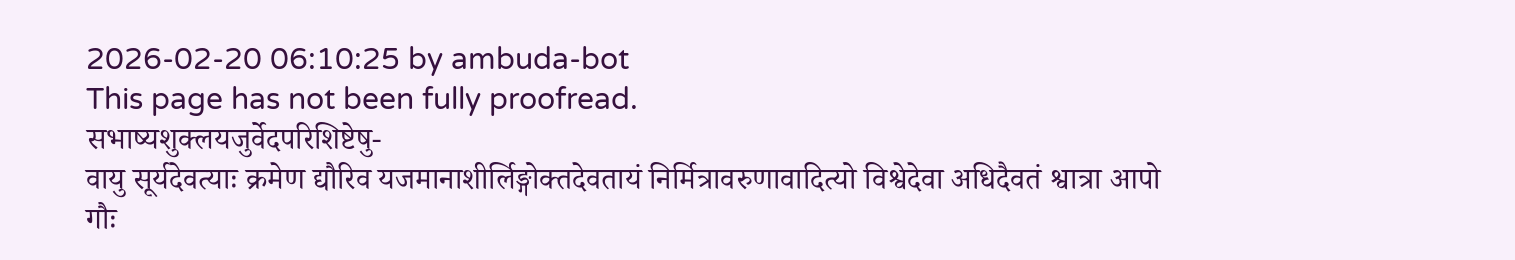2026-02-20 06:10:25 by ambuda-bot
This page has not been fully proofread.
सभाष्यशुक्लयजुर्वेदपरिशिष्टेषु-
वायु सूर्यदेवत्याः क्रमेण द्यौरिव यजमानाशीर्लिङ्गोक्तदेवतायं निर्मित्रावरुणावादित्यो विश्वेदेवा अधिदैवतं श्वात्रा आपो
गौः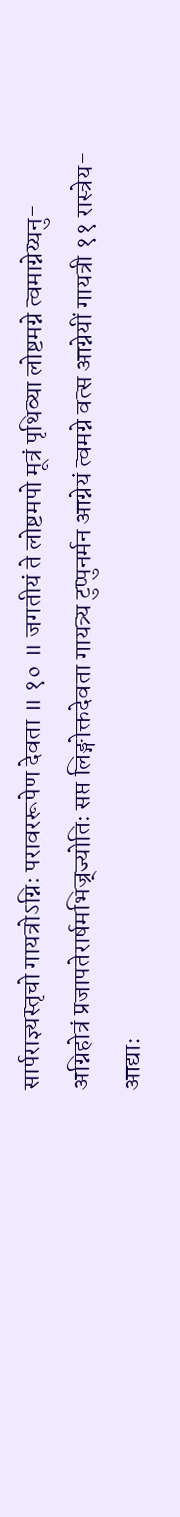सार्पराज्ञ्यस्तृचो गायत्रोऽग्निः परावररूपेण देवता ॥ १० ॥ जगतीयं ते लोष्टमपो मूत्रं पृथिव्या लोष्टमग्ने त्वमाग्नेय्यनु-
अग्निहोत्रं प्रजापतेरार्षमभिज्र्ज्योतिः सप्त लिङ्गोक्तदेवता गायत्र्य टुप्पुनर्मन आग्नेयं त्वमग्ने वत्स आग्नेयीं गायत्री ११ रास्त्रेय-
आद्याः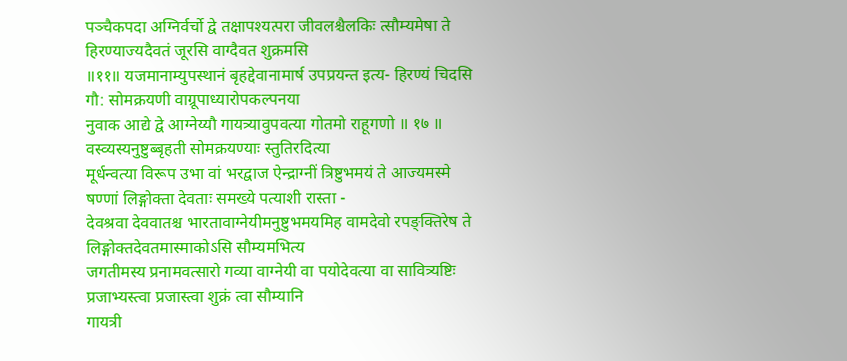पञ्चैकपदा अग्निर्वर्चो द्वे तक्षापश्यत्परा जीवलश्चैलकिः त्सौम्यमेषा ते हिरण्याज्यदैवतं जूरसि वाग्दैवत शुक्रमसि
॥११॥ यजमानाम्युपस्थानं बृहद्देवानामार्ष उपप्रयन्त इत्य- हिरण्यं चिदसि गौ: सोमक्रयणी वाग्रूपाध्यारोपकल्पनया
नुवाक आद्ये द्वे आग्नेय्यौ गायत्र्यावुपवत्या गोतमो राहूगणो ॥ १७ ॥ वस्व्यस्यनुष्टुब्बृहती सोमक्रयण्याः स्तुतिरदित्या
मूर्धन्वत्या विरूप उभा वां भरद्वाज ऐन्द्राग्नीं त्रिष्टुभमयं ते आज्यमस्मे षण्णां लिङ्गोक्ता देवताः समख्ये पत्याशी रास्ता -
देवश्रवा देववातश्च भारतावाग्नेयीमनुष्टुभमयमिह वामदेवो रपङ्क्तिरेष ते लिङ्गोक्तदेवतमास्माकोऽसि सौम्यमभित्य
जगतीमस्य प्रनामवत्सारो गव्या वाग्नेयी वा पयोदेवत्या वा सावित्र्यष्टिः प्रजाभ्यस्त्वा प्रजास्त्वा शुक्रं त्वा सौम्यानि
गायत्री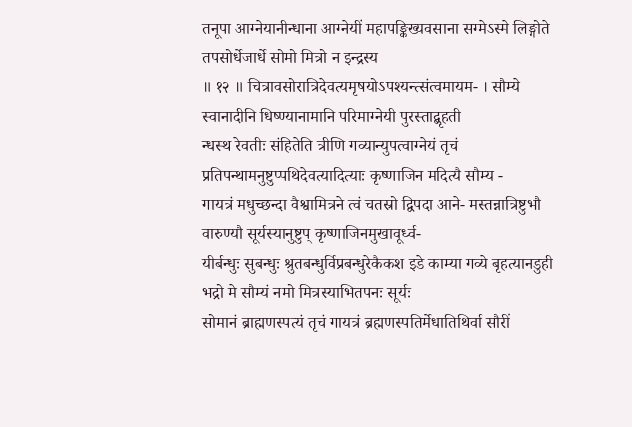तनूपा आग्नेयानीन्धाना आग्नेयीं महापङ्किख्यवसाना सग्मेऽस्मे लिङ्गोते तपसोर्धेजार्धे सोमो मित्रो न इन्द्रस्य
॥ १२ ॥ चित्रावसोरात्रिदेवत्यमृषयोऽपश्यन्त्संत्वमायम- । सौम्ये स्वानादीनि धिष्ण्यानामानि परिमाग्नेयी पुरस्ताद्बृहती
न्धस्थ रेवतीः संहितेति त्रीणि गव्यान्युपत्वाग्नेयं तृचं प्रतिपन्थामनुष्टुप्पथिदेवत्यादित्याः कृष्णाजिन मदित्यै सौम्य -
गायत्रं मधुच्छन्दा वैश्वामित्रने त्वं चतस्रो द्विपदा आने- मस्तन्नात्रिष्टुभौ वारुण्यौ सूर्यस्यानुष्टुप् कृष्णाजिनमुखावूर्ध्व-
यीर्बन्धुः सुबन्धुः श्रुतबन्धुर्विप्रबन्धुरेकैकश इडे काम्या गव्ये बृहत्यानडुही भद्रो मे सौम्यं नमो मित्रस्याभितपनः सूर्यः
सोमानं ब्राह्मणस्पत्यं तृचं गायत्रं ब्रह्मणस्पतिर्मेधातिथिर्वा सौरीं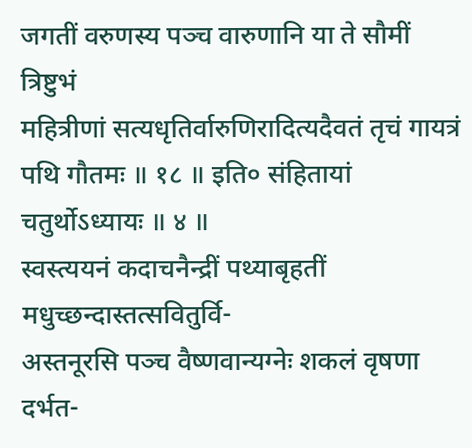जगतीं वरुणस्य पञ्च वारुणानि या ते सौमीं त्रिष्टुभं
महित्रीणां सत्यधृतिर्वारुणिरादित्यदैवतं तृचं गायत्रं पथि गौतमः ॥ १८ ॥ इति० संहितायां चतुर्थोऽध्यायः ॥ ४ ॥
स्वस्त्ययनं कदाचनैन्द्रीं पथ्याबृहतीं मधुच्छन्दास्तत्सवितुर्वि-
अस्तनूरसि पञ्च वैष्णवान्यग्नेः शकलं वृषणा दर्भत-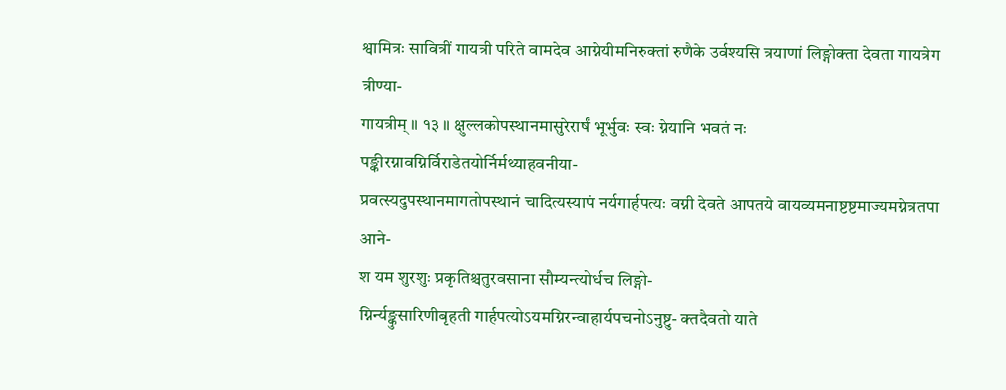श्वामित्रः सावित्रीं गायत्री परिते वामदेव आग्नेयीमनिरुक्तां रुणैके उर्वश्यसि त्रयाणां लिङ्गोक्ता देवता गायत्रेग त्रीण्या-
गायत्रीम् ॥ १३ ॥ क्षुल्लकोपस्थानमासुरेरार्षं भूर्भुवः स्वः ग्नेयानि भवतं नः पङ्कीरग्नावग्निर्विराडेतयोर्निर्मथ्याहवनीया-
प्रवत्स्यदुपस्थानमागतोपस्थानं चादित्यस्यापं नर्यगार्हपत्यः वग्नी देवते आपतये वायव्यमनाष्टष्टमाज्यमग्नेत्रतपा आने-
श यम शुरशुः प्रकृतिश्चतुरवसाना सौम्यन्त्योर्धच लिङ्गो-
ग्निर्न्यङ्कुसारिणीबृहती गार्हपत्योऽयमग्निरन्वाहार्यपचनोऽनुष्टु- क्तदैवतो याते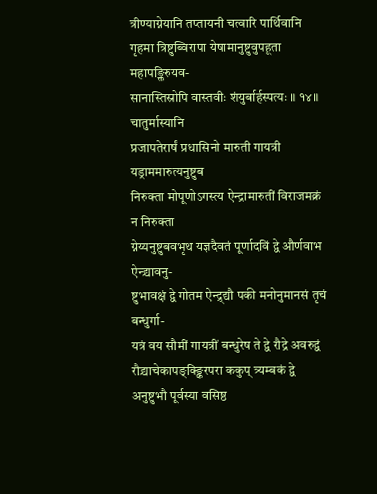त्रीण्याग्नेयानि तप्तायनी चत्वारि पार्थिवानि
गृहमा त्रिष्टुब्विरापा येषामानुष्टुवुपहूता महापङ्क्तिरुयव-
सानास्तिस्रोपि वास्तवीः शंयुर्बार्हस्पत्यः ॥ १४॥ चातुर्मास्यानि
प्रजापतेरार्षं प्रधासिनो मारुती गायत्री यड्राममारुत्यनुष्टुब
निरुक्ता मोपूणोऽगस्त्य ऐन्द्रामारुतीं विराजमक्रं न निरुक्ता
ग्नेय्यनुष्टुबवभृथ यज्ञदैवतं पूर्णादविं द्वे और्णवाभ ऐन्द्र्यावनु-
ष्टुभावक्षं द्वे गोतम ऐन्द्र्द्यौ पकी मनोनुमानसं तृचं बन्धुर्गा-
यत्रं वय सौमीं गायत्रीं बन्धुरेष ते द्वे रौद्रे अवरुद्वं
रौद्र्याचेकापङ्क्ङ्किरपरा ककुप् त्र्यम्बकं द्वे अनुष्टुभौ पूर्वस्या वसिष्ठ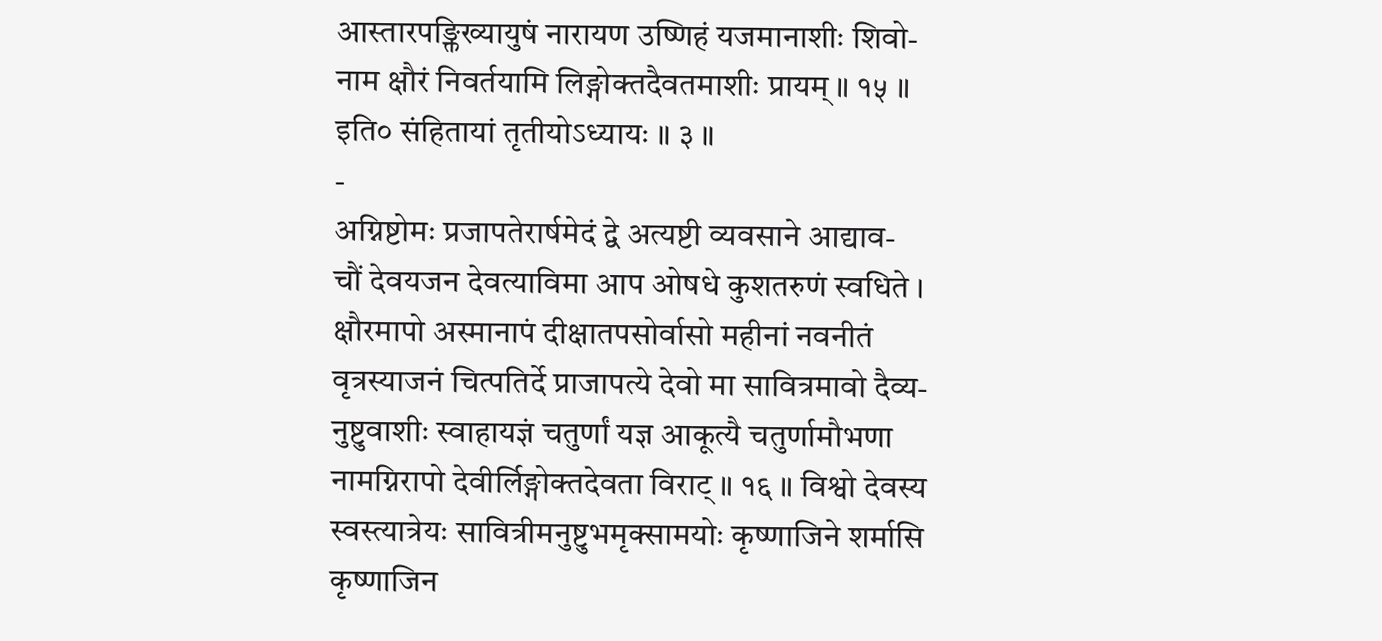आस्तारपङ्क्तिख्यायुषं नारायण उष्णिहं यजमानाशीः शिवो-
नाम क्षौरं निवर्तयामि लिङ्गोक्तदैवतमाशीः प्रायम् ॥ १५ ॥
इति० संहितायां तृतीयोऽध्यायः ॥ ३ ॥
-
अग्निष्टोमः प्रजापतेरार्षमेदं द्वे अत्यष्टी व्यवसाने आद्याव-
चौं देवयजन देवत्याविमा आप ओषधे कुशतरुणं स्वधिते ।
क्षौरमापो अस्मानापं दीक्षातपसोर्वासो महीनां नवनीतं
वृत्रस्याजनं चित्पतिर्दे प्राजापत्ये देवो मा सावित्रमावो दैव्य-
नुष्टुवाशीः स्वाहायज्ञं चतुर्णां यज्ञ आकूत्यै चतुर्णामौभणा
नामग्निरापो देवीर्लिङ्गोक्तदेवता विराट् ॥ १६ ॥ विश्वो देवस्य
स्वस्त्यात्रेयः सावित्रीमनुष्टुभमृक्सामयोः कृष्णाजिने शर्मासि
कृष्णाजिन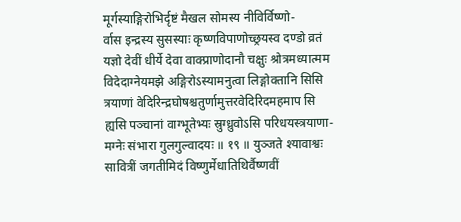मूर्गस्याङ्गिरोभिर्दृष्टं मैखल सोमस्य नीविर्विष्णो-
र्वास इन्द्रस्य सुसस्याः कृष्णविपाणोच्छ्रयस्व दण्डो व्रतं
यज्ञो देवीं धीर्ये देवा वाक्प्राणोदानौ चक्षुः श्रोत्रमध्यात्मम
विदेदाग्नेयमझे अङ्गिरोऽस्यामनुत्वा लिङ्गोक्तानि सिसि
त्रयाणां वेदिरिन्द्रघोषश्चतुर्णामुत्तरवेदिरिदमहमाप सि
ह्यसि पञ्चानां वाग्भूतेभ्यः स्रुग्ध्रुवोऽसि परिधयस्त्रयाणा-
मग्नेः संभारा गुलगुल्वादयः ॥ १९ ॥ युञ्जते श्यावाश्वः
सावित्रीं जगतीमिदं विष्णुर्मेधातिथिर्वैष्णवीं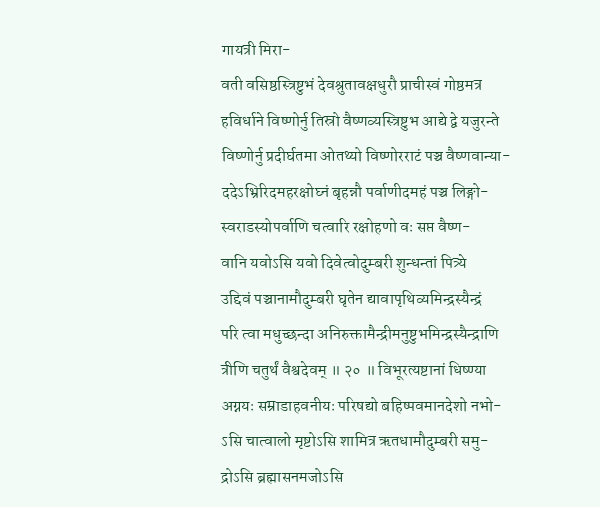गायत्री मिरा-
वती वसिष्ठस्त्रिष्टुभं देवश्रुतावक्षधुरौ प्राचीस्वं गोष्ठमत्र
हविर्धाने विष्णोर्नु तिस्रो वैष्णव्यस्त्रिष्टुभ आद्ये द्वे यजुरन्ते
विष्णोर्नु प्रदीर्घतमा ओतथ्यो विष्णोरराटं पञ्च वैष्णवान्या-
ददेऽभ्रिरिदमहरक्षोघ्नं बृहन्नौ पर्वाणीदमहं पञ्च लिङ्गो-
स्वराडस्योपर्वाणि चत्वारि रक्षोहणो वः सप्त वैष्ण-
वानि यवोऽसि यवो दिवेत्वोदुम्बरी शुन्धन्तां पित्र्ये
उद्दिवं पञ्चानामौदुम्बरी घृतेन द्यावापृथिव्यमिन्द्रस्यैन्द्रं
परि त्वा मधुच्छन्दा अनिरुक्तामैन्द्रीमनुष्टुभमिन्द्रस्यैन्द्राणि
त्रीणि चतुर्थं वैश्वदेवम् ॥ २० ॥ विभूरत्यष्टानां धिष्ण्या
अग्नयः सम्राडाहवनीयः परिषद्यो बहिष्पवमानदेशो नभो-
ऽसि चात्वालो मृष्टोऽसि शामित्र ऋतधामौदुम्बरी समु-
द्रोऽसि ब्रह्मासनमजोऽसि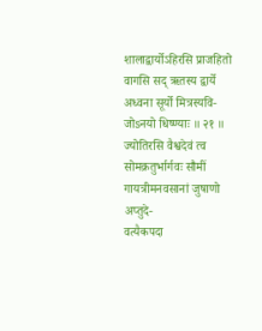शालाद्वार्योऽहिरसि प्राजहितो
वागसि सद् ऋतस्य द्वार्ये अध्वना सूर्यो मित्रस्यवि-
जोsनयो धिष्ण्याः ॥ २१ ॥ ज्योतिरसि वैश्वदेवं त्व
सोमक्रतुर्भार्गवः सौमीं गायत्रीमनवसानां जुषाणो अप्तुदे-
वत्यैकपदा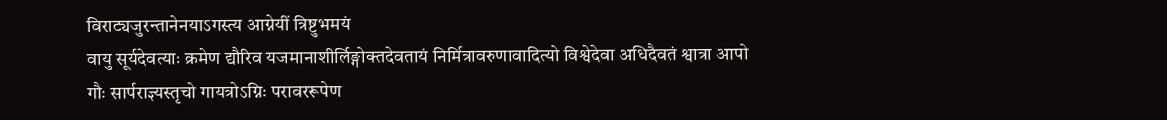विराट्यजुरन्तानेनयाऽगस्त्य आग्नेयीं त्रिष्टुभमयं
वायु सूर्यदेवत्याः क्रमेण द्यौरिव यजमानाशीर्लिङ्गोक्तदेवतायं निर्मित्रावरुणावादित्यो विश्वेदेवा अधिदैवतं श्वात्रा आपो
गौः सार्पराज्ञ्यस्तृचो गायत्रोऽग्निः परावररूपेण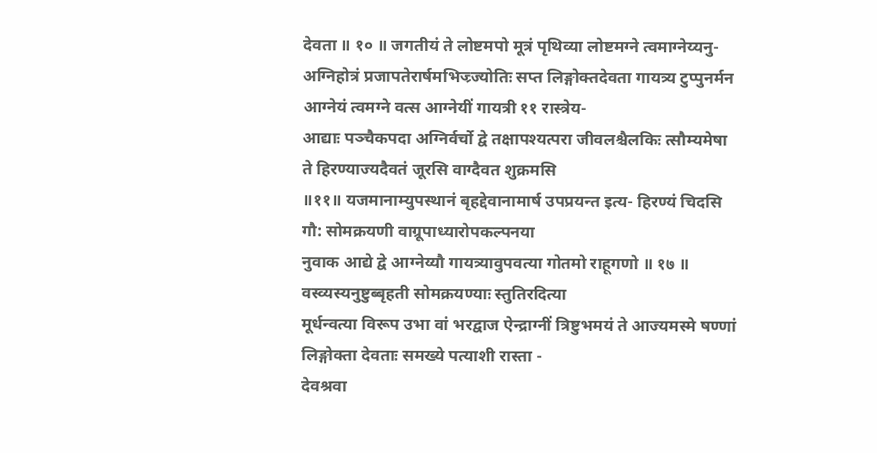देवता ॥ १० ॥ जगतीयं ते लोष्टमपो मूत्रं पृथिव्या लोष्टमग्ने त्वमाग्नेय्यनु-
अग्निहोत्रं प्रजापतेरार्षमभिज्र्ज्योतिः सप्त लिङ्गोक्तदेवता गायत्र्य टुप्पुनर्मन आग्नेयं त्वमग्ने वत्स आग्नेयीं गायत्री ११ रास्त्रेय-
आद्याः पञ्चैकपदा अग्निर्वर्चो द्वे तक्षापश्यत्परा जीवलश्चैलकिः त्सौम्यमेषा ते हिरण्याज्यदैवतं जूरसि वाग्दैवत शुक्रमसि
॥११॥ यजमानाम्युपस्थानं बृहद्देवानामार्ष उपप्रयन्त इत्य- हिरण्यं चिदसि गौ: सोमक्रयणी वाग्रूपाध्यारोपकल्पनया
नुवाक आद्ये द्वे आग्नेय्यौ गायत्र्यावुपवत्या गोतमो राहूगणो ॥ १७ ॥ वस्व्यस्यनुष्टुब्बृहती सोमक्रयण्याः स्तुतिरदित्या
मूर्धन्वत्या विरूप उभा वां भरद्वाज ऐन्द्राग्नीं त्रिष्टुभमयं ते आज्यमस्मे षण्णां लिङ्गोक्ता देवताः समख्ये पत्याशी रास्ता -
देवश्रवा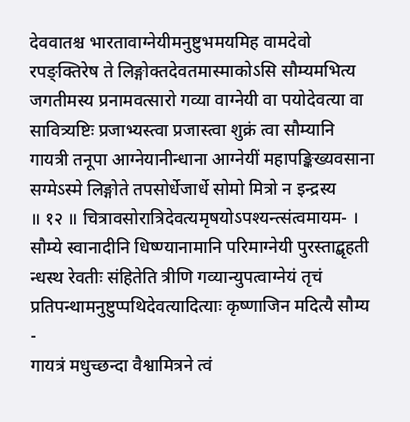देववातश्च भारतावाग्नेयीमनुष्टुभमयमिह वामदेवो रपङ्क्तिरेष ते लिङ्गोक्तदेवतमास्माकोऽसि सौम्यमभित्य
जगतीमस्य प्रनामवत्सारो गव्या वाग्नेयी वा पयोदेवत्या वा सावित्र्यष्टिः प्रजाभ्यस्त्वा प्रजास्त्वा शुक्रं त्वा सौम्यानि
गायत्री तनूपा आग्नेयानीन्धाना आग्नेयीं महापङ्किख्यवसाना सग्मेऽस्मे लिङ्गोते तपसोर्धेजार्धे सोमो मित्रो न इन्द्रस्य
॥ १२ ॥ चित्रावसोरात्रिदेवत्यमृषयोऽपश्यन्त्संत्वमायम- । सौम्ये स्वानादीनि धिष्ण्यानामानि परिमाग्नेयी पुरस्ताद्बृहती
न्धस्थ रेवतीः संहितेति त्रीणि गव्यान्युपत्वाग्नेयं तृचं प्रतिपन्थामनुष्टुप्पथिदेवत्यादित्याः कृष्णाजिन मदित्यै सौम्य -
गायत्रं मधुच्छन्दा वैश्वामित्रने त्वं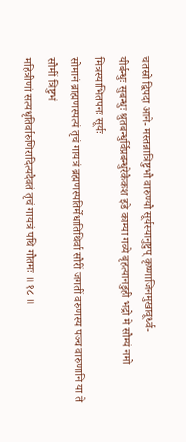चतस्रो द्विपदा आने- मस्तन्नात्रिष्टुभौ वारुण्यौ सूर्यस्यानुष्टुप् कृष्णाजिनमुखावूर्ध्व-
यीर्बन्धुः सुबन्धुः श्रुतबन्धुर्विप्रबन्धुरेकैकश इडे काम्या गव्ये बृहत्यानडुही भद्रो मे सौम्यं नमो मित्रस्याभितपनः सूर्यः
सोमानं ब्राह्मणस्पत्यं तृचं गायत्रं ब्रह्मणस्पतिर्मेधातिथिर्वा सौरीं जगतीं वरुणस्य पञ्च वारुणानि या ते सौमीं त्रिष्टुभं
महित्रीणां सत्यधृतिर्वारुणिरादित्यदैवतं तृचं गायत्रं पथि गौतमः ॥ १८ ॥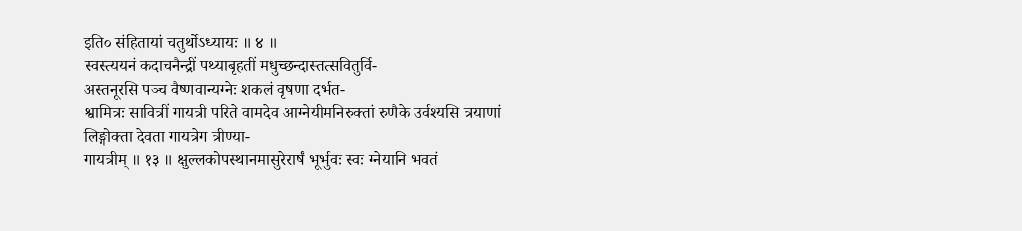इति० संहितायां चतुर्थोऽध्यायः ॥ ४ ॥
स्वस्त्ययनं कदाचनैन्द्रीं पथ्याबृहतीं मधुच्छन्दास्तत्सवितुर्वि-
अस्तनूरसि पञ्च वैष्णवान्यग्नेः शकलं वृषणा दर्भत-
श्वामित्रः सावित्रीं गायत्री परिते वामदेव आग्नेयीमनिरुक्तां रुणैके उर्वश्यसि त्रयाणां लिङ्गोक्ता देवता गायत्रेग त्रीण्या-
गायत्रीम् ॥ १३ ॥ क्षुल्लकोपस्थानमासुरेरार्षं भूर्भुवः स्वः ग्नेयानि भवतं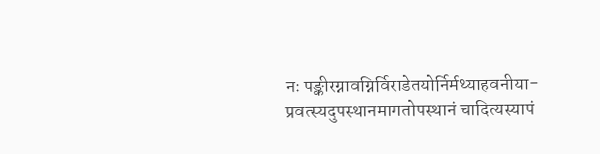नः पङ्कीरग्नावग्निर्विराडेतयोर्निर्मथ्याहवनीया-
प्रवत्स्यदुपस्थानमागतोपस्थानं चादित्यस्यापं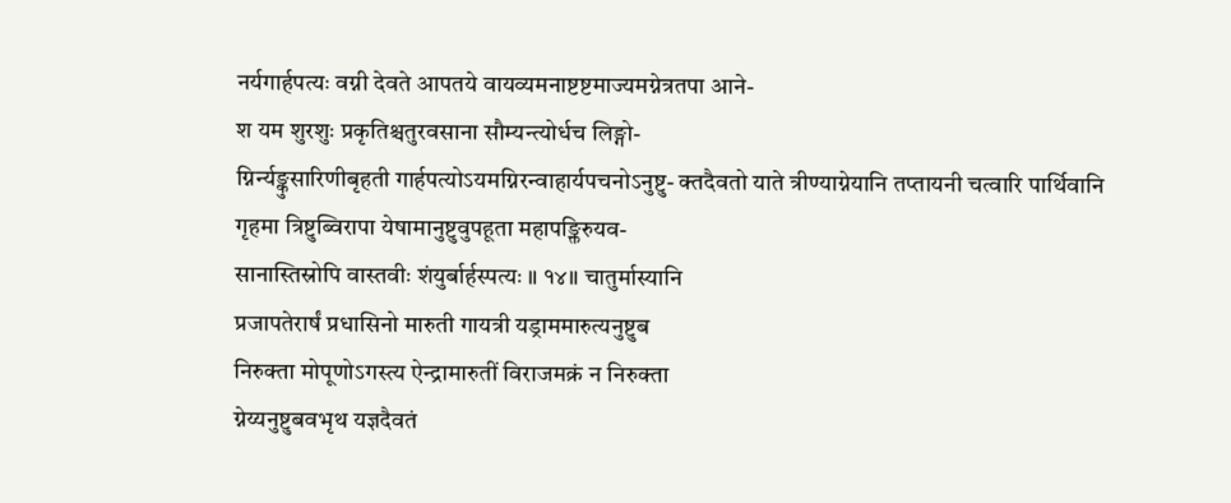नर्यगार्हपत्यः वग्नी देवते आपतये वायव्यमनाष्टष्टमाज्यमग्नेत्रतपा आने-
श यम शुरशुः प्रकृतिश्चतुरवसाना सौम्यन्त्योर्धच लिङ्गो-
ग्निर्न्यङ्कुसारिणीबृहती गार्हपत्योऽयमग्निरन्वाहार्यपचनोऽनुष्टु- क्तदैवतो याते त्रीण्याग्नेयानि तप्तायनी चत्वारि पार्थिवानि
गृहमा त्रिष्टुब्विरापा येषामानुष्टुवुपहूता महापङ्क्तिरुयव-
सानास्तिस्रोपि वास्तवीः शंयुर्बार्हस्पत्यः ॥ १४॥ चातुर्मास्यानि
प्रजापतेरार्षं प्रधासिनो मारुती गायत्री यड्राममारुत्यनुष्टुब
निरुक्ता मोपूणोऽगस्त्य ऐन्द्रामारुतीं विराजमक्रं न निरुक्ता
ग्नेय्यनुष्टुबवभृथ यज्ञदैवतं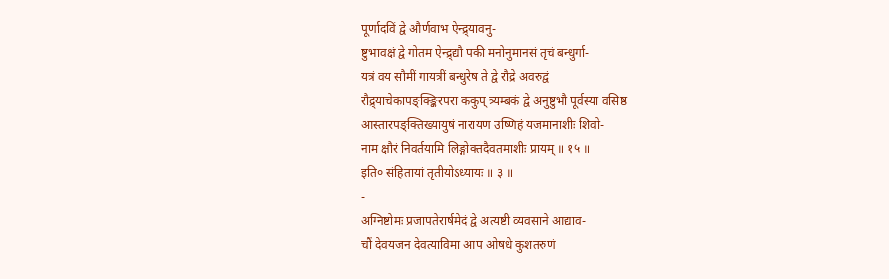पूर्णादविं द्वे और्णवाभ ऐन्द्र्यावनु-
ष्टुभावक्षं द्वे गोतम ऐन्द्र्द्यौ पकी मनोनुमानसं तृचं बन्धुर्गा-
यत्रं वय सौमीं गायत्रीं बन्धुरेष ते द्वे रौद्रे अवरुद्वं
रौद्र्याचेकापङ्क्ङ्किरपरा ककुप् त्र्यम्बकं द्वे अनुष्टुभौ पूर्वस्या वसिष्ठ
आस्तारपङ्क्तिख्यायुषं नारायण उष्णिहं यजमानाशीः शिवो-
नाम क्षौरं निवर्तयामि लिङ्गोक्तदैवतमाशीः प्रायम् ॥ १५ ॥
इति० संहितायां तृतीयोऽध्यायः ॥ ३ ॥
-
अग्निष्टोमः प्रजापतेरार्षमेदं द्वे अत्यष्टी व्यवसाने आद्याव-
चौं देवयजन देवत्याविमा आप ओषधे कुशतरुणं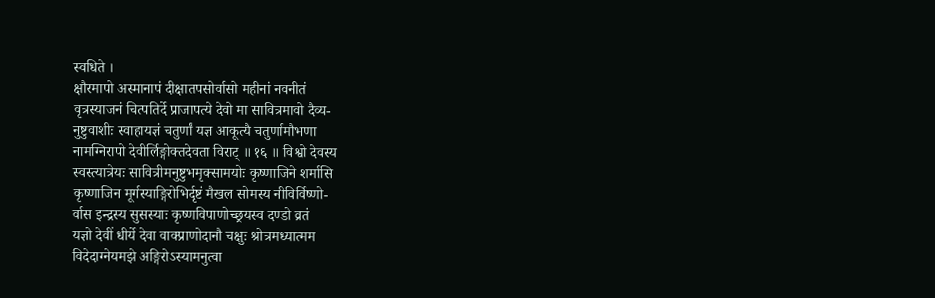स्वधिते ।
क्षौरमापो अस्मानापं दीक्षातपसोर्वासो महीनां नवनीतं
वृत्रस्याजनं चित्पतिर्दे प्राजापत्ये देवो मा सावित्रमावो दैव्य-
नुष्टुवाशीः स्वाहायज्ञं चतुर्णां यज्ञ आकूत्यै चतुर्णामौभणा
नामग्निरापो देवीर्लिङ्गोक्तदेवता विराट् ॥ १६ ॥ विश्वो देवस्य
स्वस्त्यात्रेयः सावित्रीमनुष्टुभमृक्सामयोः कृष्णाजिने शर्मासि
कृष्णाजिन मूर्गस्याङ्गिरोभिर्दृष्टं मैखल सोमस्य नीविर्विष्णो-
र्वास इन्द्रस्य सुसस्याः कृष्णविपाणोच्छ्रयस्व दण्डो व्रतं
यज्ञो देवीं धीर्ये देवा वाक्प्राणोदानौ चक्षुः श्रोत्रमध्यात्मम
विदेदाग्नेयमझे अङ्गिरोऽस्यामनुत्वा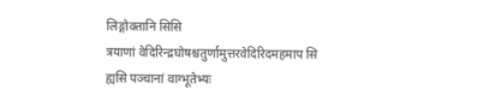लिङ्गोक्तानि सिसि
त्रयाणां वेदिरिन्द्रघोषश्चतुर्णामुत्तरवेदिरिदमहमाप सि
ह्यसि पञ्चानां वाग्भूतेभ्यः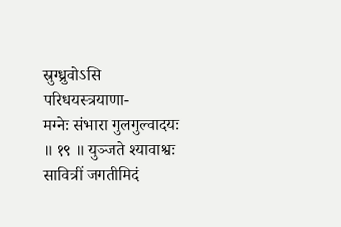स्रुग्ध्रुवोऽसि परिधयस्त्रयाणा-
मग्नेः संभारा गुलगुल्वादयः ॥ १९ ॥ युञ्जते श्यावाश्वः
सावित्रीं जगतीमिदं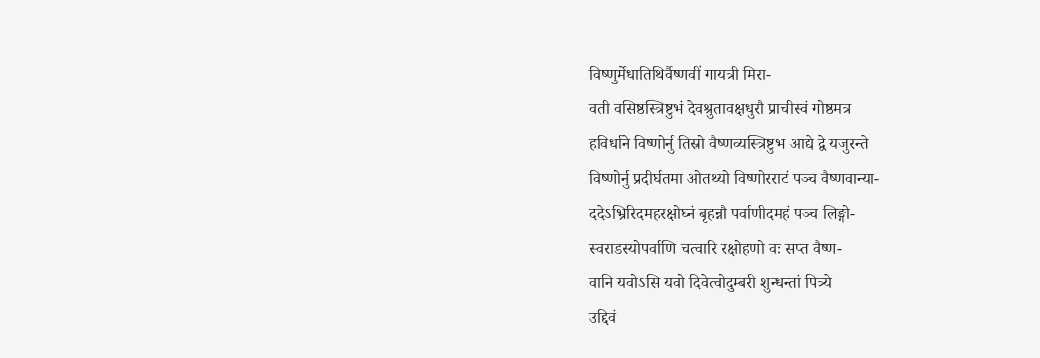विष्णुर्मेधातिथिर्वैष्णवीं गायत्री मिरा-
वती वसिष्ठस्त्रिष्टुभं देवश्रुतावक्षधुरौ प्राचीस्वं गोष्ठमत्र
हविर्धाने विष्णोर्नु तिस्रो वैष्णव्यस्त्रिष्टुभ आद्ये द्वे यजुरन्ते
विष्णोर्नु प्रदीर्घतमा ओतथ्यो विष्णोरराटं पञ्च वैष्णवान्या-
ददेऽभ्रिरिदमहरक्षोघ्नं बृहन्नौ पर्वाणीदमहं पञ्च लिङ्गो-
स्वराडस्योपर्वाणि चत्वारि रक्षोहणो वः सप्त वैष्ण-
वानि यवोऽसि यवो दिवेत्वोदुम्बरी शुन्धन्तां पित्र्ये
उद्दिवं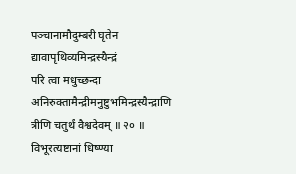पञ्चानामौदुम्बरी घृतेन द्यावापृथिव्यमिन्द्रस्यैन्द्रं
परि त्वा मधुच्छन्दा अनिरुक्तामैन्द्रीमनुष्टुभमिन्द्रस्यैन्द्राणि
त्रीणि चतुर्थं वैश्वदेवम् ॥ २० ॥ विभूरत्यष्टानां धिष्ण्या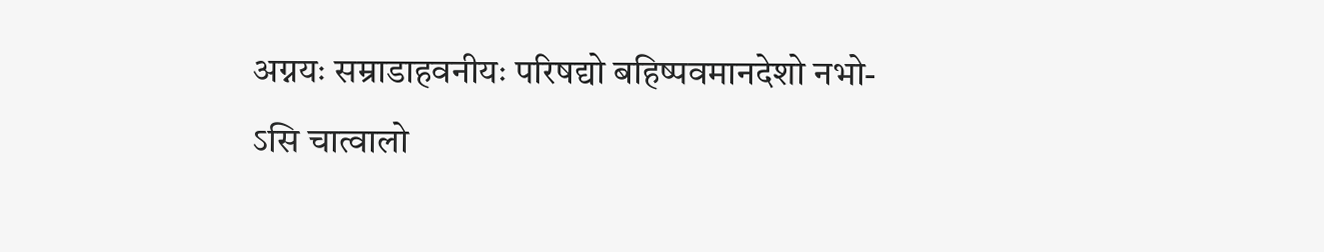अग्नयः सम्राडाहवनीयः परिषद्यो बहिष्पवमानदेशो नभो-
ऽसि चात्वालो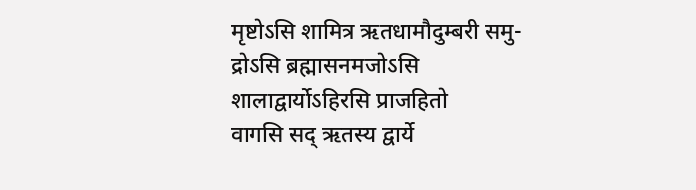मृष्टोऽसि शामित्र ऋतधामौदुम्बरी समु-
द्रोऽसि ब्रह्मासनमजोऽसि शालाद्वार्योऽहिरसि प्राजहितो
वागसि सद् ऋतस्य द्वार्ये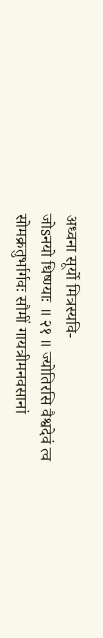अध्वना सूर्यो मित्रस्यवि-
जोsनयो धिष्ण्याः ॥ २१ ॥ ज्योतिरसि वैश्वदेवं त्व
सोमक्रतुर्भार्गवः सौमीं गायत्रीमनवसानां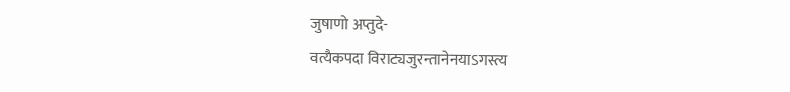जुषाणो अप्तुदे-
वत्यैकपदा विराट्यजुरन्तानेनयाऽगस्त्य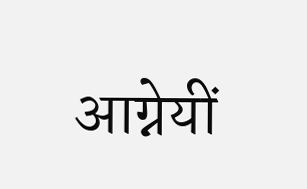आग्नेयीं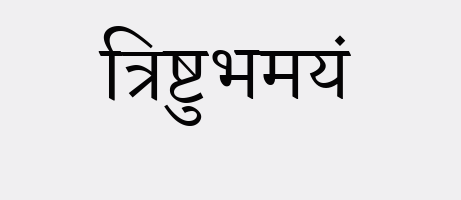त्रिष्टुभमयं